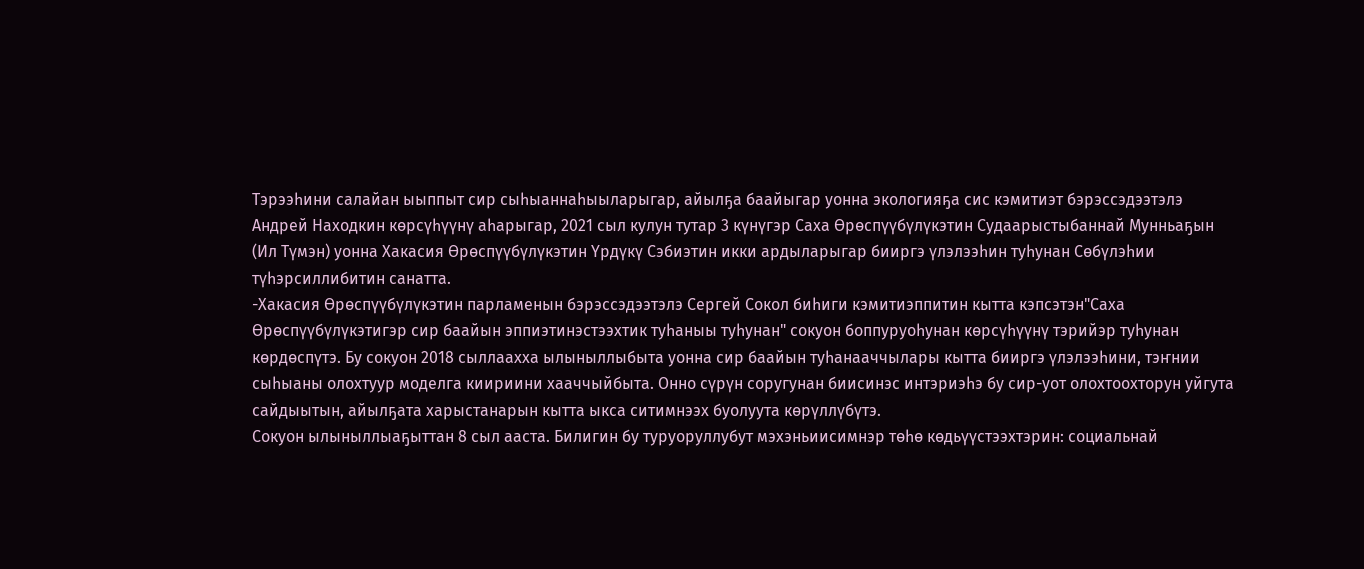Тэрээһини салайан ыыппыт сир сыһыаннаһыыларыгар, айылҕа баайыгар уонна экологияҕа сис кэмитиэт бэрэссэдээтэлэ Андрей Находкин көрсүһүүнү аһарыгар, 2021 сыл кулун тутар 3 күнүгэр Саха Өрөспүүбүлүкэтин Судаарыстыбаннай Мунньаҕын (Ил Түмэн) уонна Хакасия Өрөспүүбүлүкэтин Үрдүкү Сэбиэтин икки ардыларыгар бииргэ үлэлээһин туһунан Сөбүлэһии түһэрсиллибитин санатта.
-Хакасия Өрөспүүбүлүкэтин парламенын бэрэссэдээтэлэ Сергей Сокол биһиги кэмитиэппитин кытта кэпсэтэн"Саха Өрөспүүбүлүкэтигэр сир баайын эппиэтинэстээхтик туһаныы туһунан" сокуон боппуруоһунан көрсүһүүнү тэрийэр туһунан көрдөспүтэ. Бу сокуон 2018 сыллаахха ылыныллыбыта уонна сир баайын туһанааччылары кытта бииргэ үлэлээһини, тэҥнии сыһыаны олохтуур моделга киириини хааччыйбыта. Онно сүрүн соругунан биисинэс интэриэһэ бу сир-уот олохтоохторун уйгута сайдыытын, айылҕата харыстанарын кытта ыкса ситимнээх буолуута көрүллүбүтэ.
Сокуон ылыныллыаҕыттан 8 сыл ааста. Билигин бу туруоруллубут мэхэньиисимнэр төһө көдьүүстээхтэрин: социальнай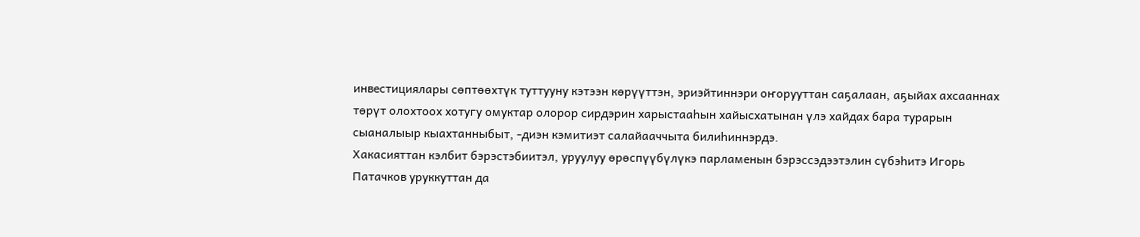инвестициялары сөптөөхтүк туттууну кэтээн көрүүттэн, эриэйтиннэри оҥорууттан саҕалаан, аҕыйах ахсааннах төрүт олохтоох хотугу омуктар олорор сирдэрин харыстааһын хайысхатынан үлэ хайдах бара турарын сыаналыыр кыахтанныбыт, -диэн кэмитиэт салайааччыта билиһиннэрдэ.
Хакасияттан кэлбит бэрэстэбиитэл, уруулуу өрөспүүбүлүкэ парламенын бэрэссэдээтэлин сүбэһитэ Игорь Патачков уруккуттан да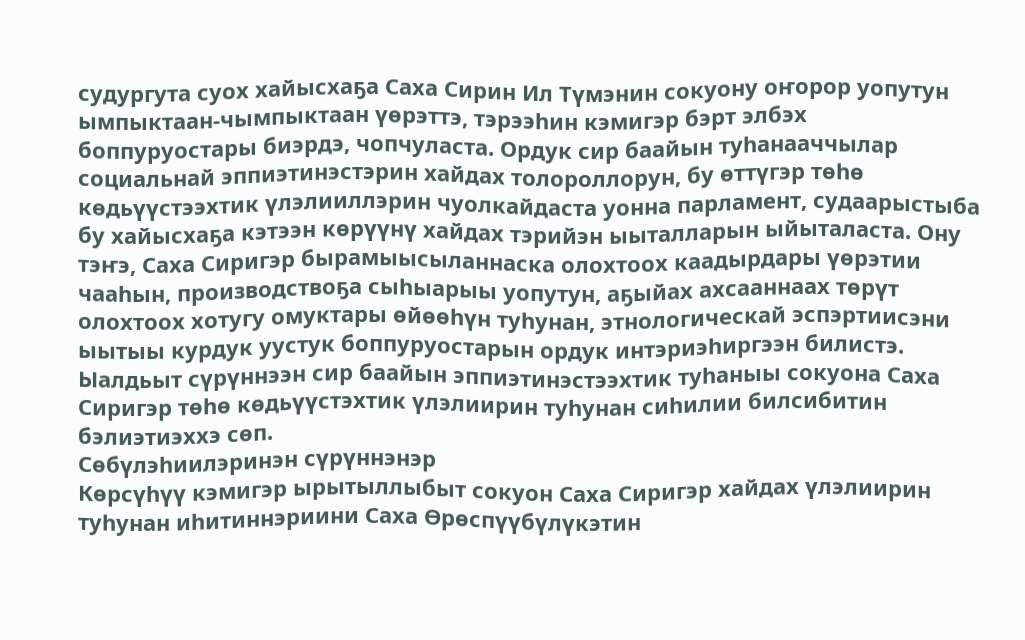судургута суох хайысхаҕа Саха Сирин Ил Түмэнин сокуону оҥорор уопутун ымпыктаан-чымпыктаан үөрэттэ, тэрээһин кэмигэр бэрт элбэх боппуруостары биэрдэ, чопчуласта. Ордук сир баайын туһанааччылар социальнай эппиэтинэстэрин хайдах толороллорун, бу өттүгэр төһө көдьүүстээхтик үлэлииллэрин чуолкайдаста уонна парламент, судаарыстыба бу хайысхаҕа кэтээн көрүүнү хайдах тэрийэн ыыталларын ыйыталаста. Ону тэҥэ, Саха Сиригэр бырамыысыланнаска олохтоох каадырдары үөрэтии чааһын, производствоҕа сыһыарыы уопутун, аҕыйах ахсааннаах төрүт олохтоох хотугу омуктары өйөөһүн туһунан, этнологическай эспэртиисэни ыытыы курдук уустук боппуруостарын ордук интэриэһиргээн билистэ. Ыалдьыт сүрүннээн сир баайын эппиэтинэстээхтик туһаныы сокуона Саха Сиригэр төһө көдьүүстэхтик үлэлиирин туһунан сиһилии билсибитин бэлиэтиэххэ сөп.
Сөбүлэһиилэринэн сүрүннэнэр
Көрсүһүү кэмигэр ырытыллыбыт сокуон Саха Сиригэр хайдах үлэлиирин туһунан иһитиннэриини Саха Өрөспүүбүлүкэтин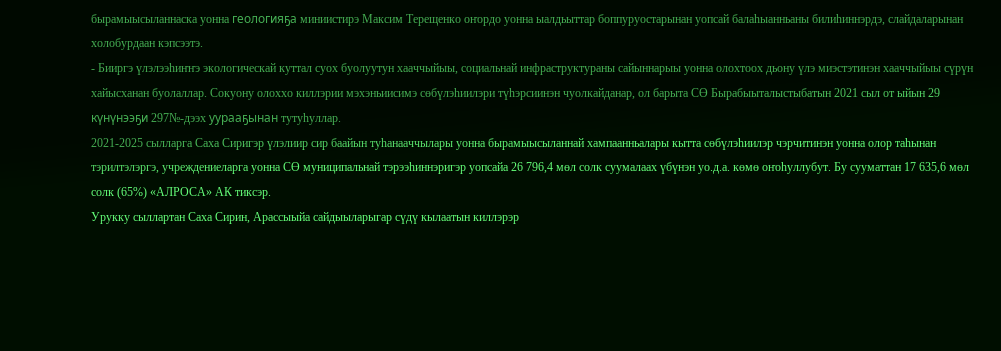бырамыысыланнаска уонна геологияҕа миниистирэ Максим Терещенко оҥордо уонна ыалдьыттар боппуруостарынан уопсай балаһыанньаны билиһиннэрдэ, слайдаларынан холобурдаан кэпсээтэ.
- Бииргэ үлэлээһиҥҥэ экологическай куттал суох буолуутун хааччыйыы, социальнай инфраструктураны сайыннарыы уонна олохтоох дьону үлэ миэстэтинэн хааччыйыы сүрүн хайысханан буолаллар. Сокуону олоххо киллэрии мэхэньиисимэ сөбүлэһиилэри түһэрсиинэн чуолкайданар, ол барыта СӨ Бырабыыталыстыбатын 2021 сыл от ыйын 29 күнүнээҕи 297№-дээх уурааҕынан тутуһуллар.
2021-2025 сылларга Саха Сиригэр үлэлиир сир баайын туһанааччылары уонна бырамыысыланнай хампаанньалары кытта сөбүлэһиилэр чэрчитинэн уонна олор таһынан тэрилтэлэргэ, учреждениеларга уонна СӨ муниципальнай тэрээһиннэригэр уопсайа 26 796,4 мөл солк суумалаах үбүнэн уо.д.а. көмө оҥоһуллубут. Бу сууматтан 17 635,6 мөл солк (65%) «АЛРОСА» АК тиксэр.
Урукку сыллартан Саха Сирин, Арассыыйа сайдыыларыгар сүдү кылаатын киллэрэр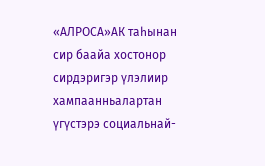«АЛРОСА»АК таһынан сир баайа хостонор сирдэригэр үлэлиир хампаанньалартан үгүстэрэ социальнай-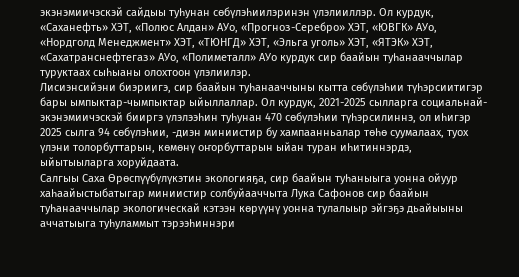экэнэмиичэскэй сайдыы туһунан сөбүлэһиилэринэн үлэлииллэр. Ол курдук, «Саханефть» ХЭТ, «Полюс Алдан» АУо, «Прогноз-Серебро» ХЭТ, «ЮВГК» АУо, «Нордголд Менеджмент» ХЭТ, «ТЮНГД» ХЭТ, «Эльга уголь» ХЭТ, «ЯТЭК» ХЭТ, «Сахатранснефтегаз» АУо, «Полиметалл» АУо курдук сир баайын туһанааччылар туруктаах сыһыаны олохтоон үлэлиилэр.
Лисиэнсийэни биэриигэ, сир баайын туһанааччыны кытта сөбүлэһии түһэрсиитигэр бары ымпыктар-чымпыктар ыйыллаллар. Ол курдук, 2021-2025 сылларга социальнай-экэнэмиичэскэй бииргэ үлэлээһин туһунан 470 сөбүлэһии түһэрсилиннэ, ол иһигэр 2025 сылга 94 сөбүлэһии, -диэн миниистир бу хампаанньалар төһө суумалаах, туох үлэни толорбуттарын, көмөнү оҥорбуттарын ыйан туран иһитиннэрдэ, ыйытыыларга хоруйдаата.
Салгыы Саха Өрөспүүбүлүкэтин экологияҕа, сир баайын туһаныыга уонна ойуур хаһаайыстыбатыгар миниистир солбуйааччыта Лука Сафонов сир баайын туһанааччылар экологическай кэтээн көрүүнү уонна тулалыыр эйгэҕэ дьайыыны аччатыыга туһуламмыт тэрээһиннэри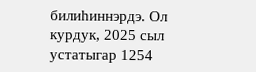билиһиннэрдэ. Ол курдук, 2025 сыл устатыгар 1254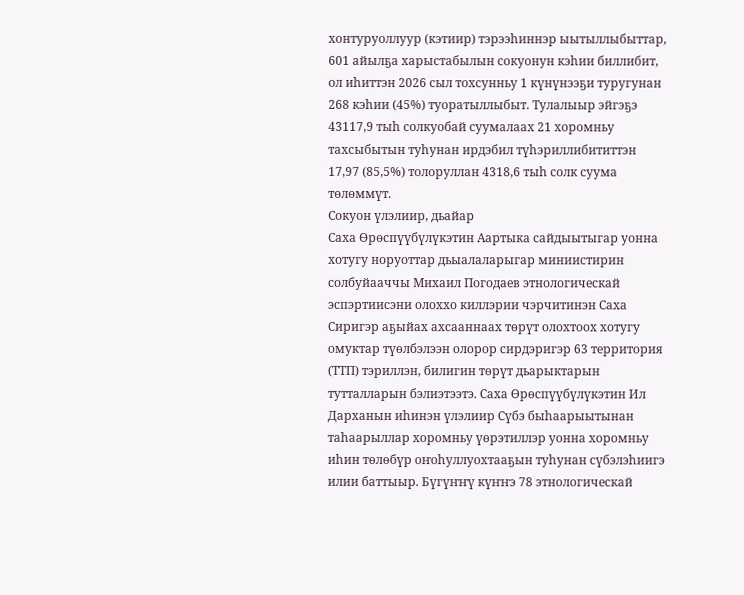хонтуруоллуур (кэтиир) тэрээһиннэр ыытыллыбыттар, 601 айылҕа харыстабылын сокуонун кэһии биллибит, ол иһиттэн 2026 сыл тохсунньу 1 күнүнээҕи туругунан 268 кэһии (45%) туоратыллыбыт. Тулалыыр эйгэҕэ 43117,9 тыһ солкуобай суумалаах 21 хоромньу тахсыбытын туһунан ирдэбил түһэриллибититтэн 17,97 (85,5%) толоруллан 4318,6 тыһ солк суума төлөммүт.
Сокуон үлэлиир, дьайар
Саха Өрөспүүбүлүкэтин Аартыка сайдыытыгар уонна хотугу норуоттар дьыалаларыгар миниистирин солбуйааччы Михаил Погодаев этнологическай эспэртиисэни олоххо киллэрии чэрчитинэн Саха Сиригэр аҕыйах ахсааннаах төрүт олохтоох хотугу омуктар түөлбэлээн олорор сирдэригэр 63 территория (ТТП) тэриллэн, билигин төрүт дьарыктарын тутталларын бэлиэтээтэ. Саха Өрөспүүбүлүкэтин Ил Дарханын иһинэн үлэлиир Сүбэ быһаарыытынан таһаарыллар хоромньу үөрэтиллэр уонна хоромньу иһин төлөбүр оҥоһуллуохтааҕын туһунан сүбэлэһиигэ илии баттыыр. Бүгүҥҥү күҥҥэ 78 этнологическай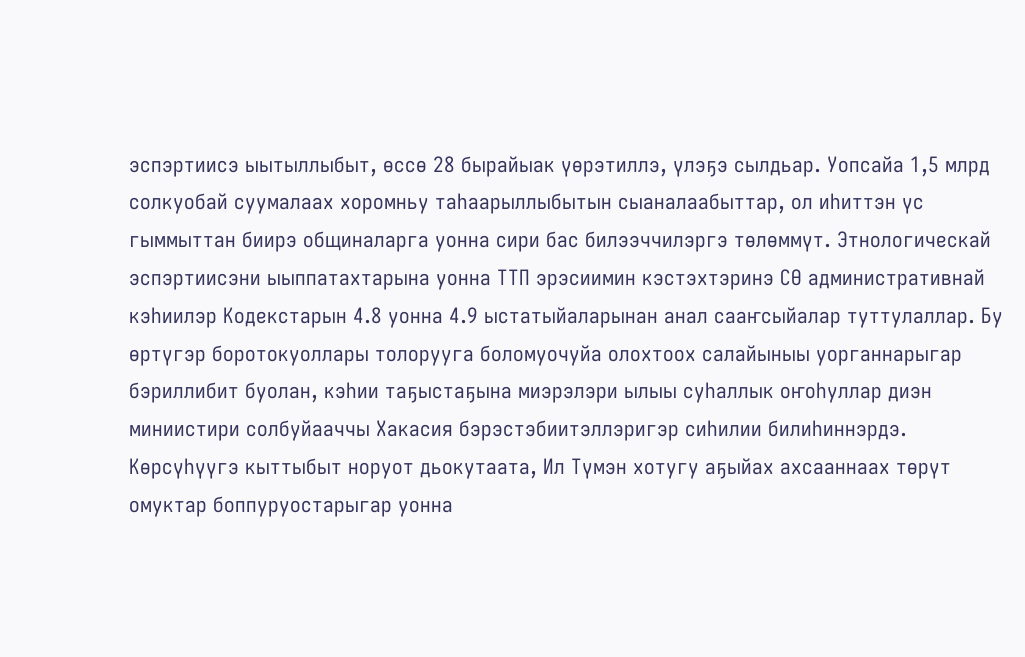эспэртиисэ ыытыллыбыт, өссө 28 бырайыак үөрэтиллэ, үлэҕэ сылдьар. Уопсайа 1,5 млрд солкуобай суумалаах хоромньу таһаарыллыбытын сыаналаабыттар, ол иһиттэн үс гыммыттан биирэ общиналарга уонна сири бас билээччилэргэ төлөммүт. Этнологическай эспэртиисэни ыыппатахтарына уонна ТТП эрэсиимин кэстэхтэринэ СӨ административнай кэһиилэр Кодекстарын 4.8 уонна 4.9 ыстатыйаларынан анал сааҥсыйалар туттулаллар. Бу өртүгэр боротокуоллары толорууга боломуочуйа олохтоох салайыныы уорганнарыгар бэриллибит буолан, кэһии таҕыстаҕына миэрэлэри ылыы суһаллык оҥоһуллар диэн миниистири солбуйааччы Хакасия бэрэстэбиитэллэригэр сиһилии билиһиннэрдэ.
Көрсүһүүгэ кыттыбыт норуот дьокутаата, Ил Түмэн хотугу аҕыйах ахсааннаах төрүт омуктар боппуруостарыгар уонна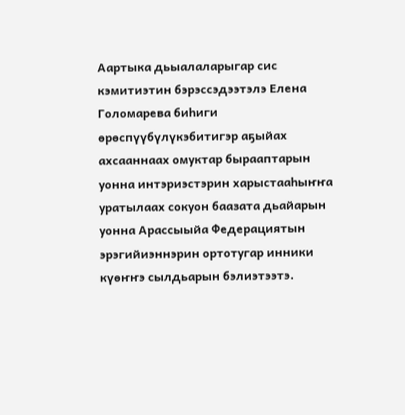Аартыка дьыалаларыгар сис кэмитиэтин бэрэссэдээтэлэ Елена Голомарева биһиги өрөспүүбүлүкэбитигэр аҕыйах ахсааннаах омуктар бырааптарын уонна интэриэстэрин харыстааһыҥҥа уратылаах сокуон баазата дьайарын уонна Арассыыйа Федерациятын эрэгийиэннэрин ортотугар инники күөҥҥэ сылдьарын бэлиэтээтэ.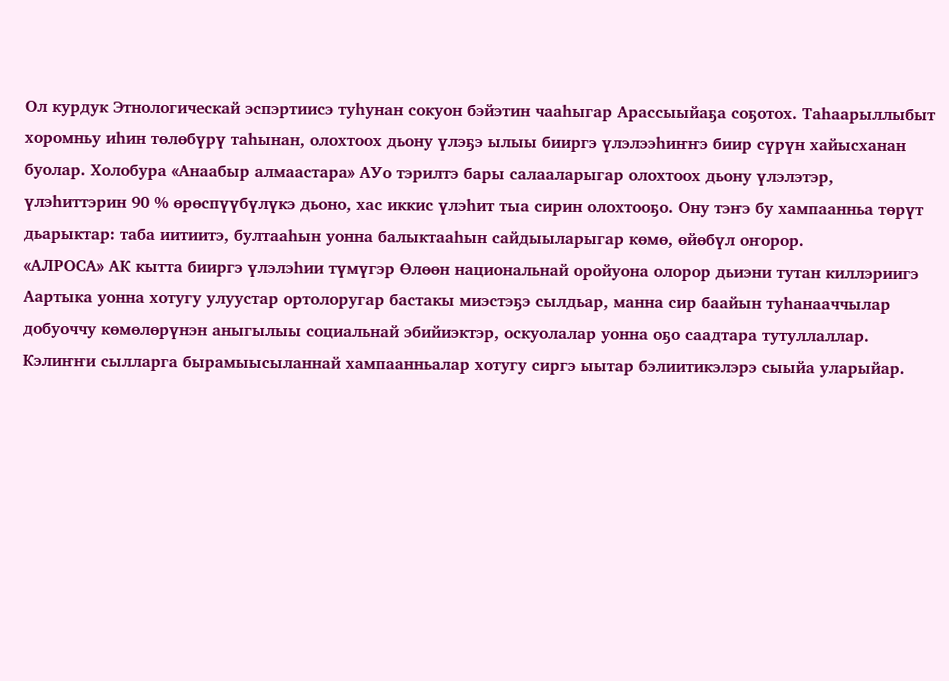Ол курдук Этнологическай эспэртиисэ туһунан сокуон бэйэтин чааһыгар Арассыыйаҕа соҕотох. Таһаарыллыбыт хоромньу иһин төлөбүрү таһынан, олохтоох дьону үлэҕэ ылыы бииргэ үлэлээһиҥҥэ биир сүрүн хайысханан буолар. Холобура «Анаабыр алмаастара» АУо тэрилтэ бары салааларыгар олохтоох дьону үлэлэтэр, үлэһиттэрин 90 % өрөспүүбүлүкэ дьоно, хас иккис үлэһит тыа сирин олохтооҕо. Ону тэҥэ бу хампаанньа төрүт дьарыктар: таба иитиитэ, бултааһын уонна балыктааһын сайдыыларыгар көмө, өйөбүл оҥорор.
«АЛРОСА» АК кытта бииргэ үлэлэһии түмүгэр Өлөөн национальнай оройуона олорор дьиэни тутан киллэриигэ Аартыка уонна хотугу улуустар ортолоругар бастакы миэстэҕэ сылдьар, манна сир баайын туһанааччылар добуоччу көмөлөрүнэн аныгылыы социальнай эбийиэктэр, оскуолалар уонна оҕо саадтара тутуллаллар.
Кэлиҥҥи сылларга бырамыысыланнай хампаанньалар хотугу сиргэ ыытар бэлиитикэлэрэ сыыйа уларыйар.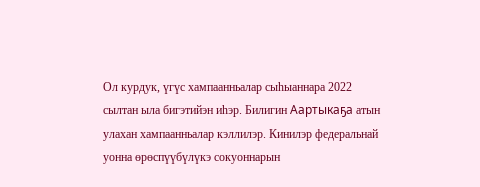Ол курдук, үгүс хампаанньалар сыһыаннара 2022 сылтан ыла бигэтийэн иһэр. Билигин Аартыкаҕа атын улахан хампаанньалар кэллилэр. Кинилэр федеральнай уонна өрөспүүбүлүкэ сокуоннарын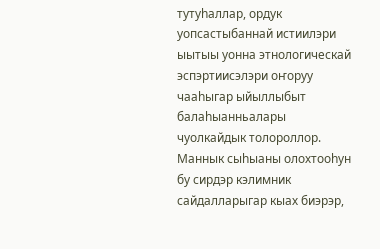тутуһаллар, ордук уопсастыбаннай истиилэри ыытыы уонна этнологическай эспэртиисэлэри оҥоруу чааһыгар ыйыллыбыт балаһыанньалары чуолкайдык толороллор. Маннык сыһыаны олохтооһун бу сирдэр кэлимник сайдалларыгар кыах биэрэр,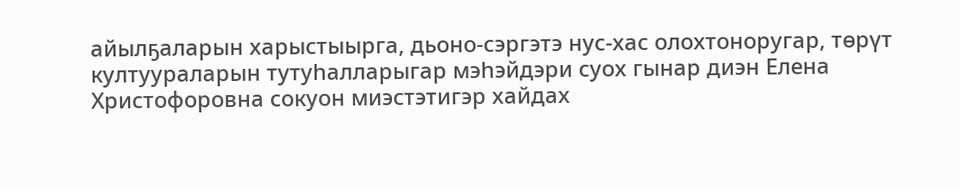айылҕаларын харыстыырга, дьоно-сэргэтэ нус-хас олохтоноругар, төрүт култуураларын тутуһалларыгар мэһэйдэри суох гынар диэн Елена Христофоровна сокуон миэстэтигэр хайдах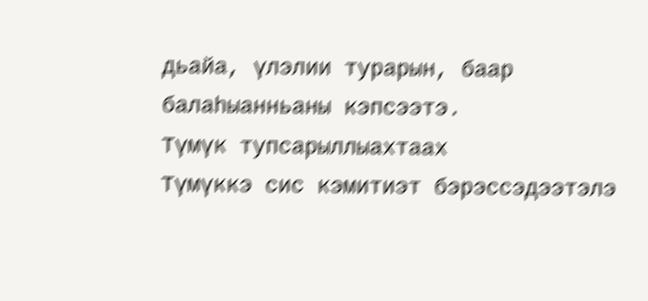дьайа, үлэлии турарын, баар балаһыанньаны кэпсээтэ.
Түмүк тупсарыллыахтаах
Түмүккэ сис кэмитиэт бэрэссэдээтэлэ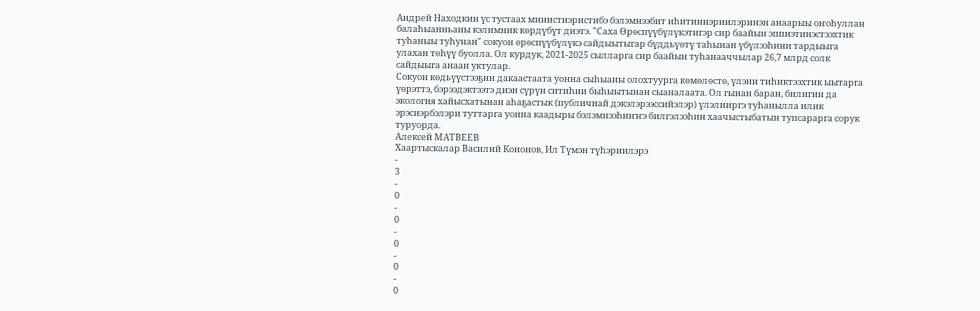Андрей Находкин үс тустаах министиэристибэ бэлэмнээбит иһитиннэриилэринэн анаарыы оҥоһуллан балаһыанньаны кэлимник көрдүбүт диэтэ. "Саха Өрөспүүбүлүкэтигэр сир баайын эппиэтинэстээхтик туһаныы туһунан" сокуон өрөспүүбүлүкэ сайдыытыгар бүддьүөтү таһынан үбүлээһини тардыыга улахан төһүү буолла. Ол курдук, 2021-2025 сылларга сир баайын туһанааччылар 26,7 млрд солк сайдыыга анаан уктулар.
Сокуон көдьүүстээҕин дакаастаата уонна сыһыаны олохтуурга көмөлөстө, үлэни тиһиктээхтик ыытарга үөрэттэ, бэрээдэктээтэ диэн сүрүн ситиһии быһыытынан сыаналаата. Ол гынан баран, билигин да экология хайысхатынан аһаҕастык (публичнай дэкэлэрээссийэлэр) үлэлииргэ туһанылла илик эрэсиэрбэлэри туттарга уонна каадыры бэлэмнээһиҥҥэ билгэлээһин хаачыстыбатын тупсарарга сорук туруорда.
Алексей МАТВЕЕВ
Хаартыскалар Василий Кононов, Ил Түмэн түһэриилэрэ
-
3
-
0
-
0
-
0
-
0
-
0